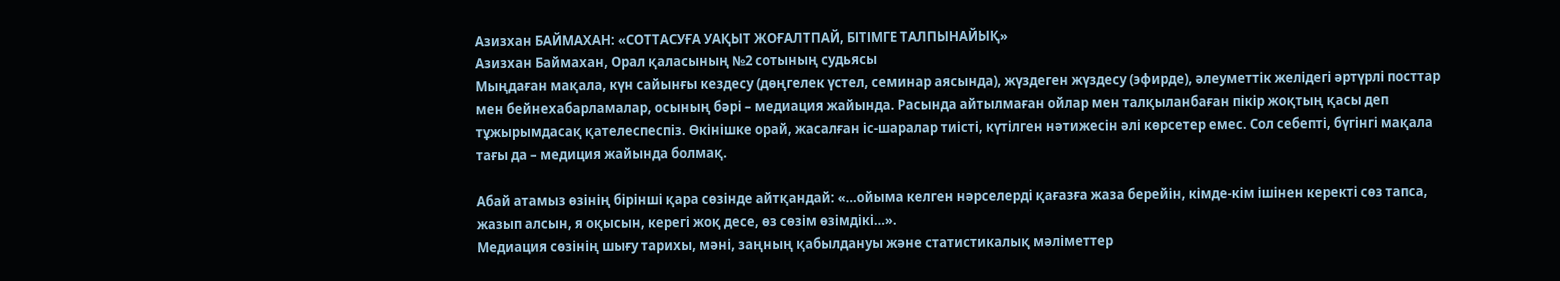Азизхан БАЙМАХАН: «СОТТАСУҒА УАҚЫТ ЖОҒАЛТПАЙ, БІТІМГЕ ТАЛПЫНАЙЫҚ»
Азизхан Баймахан, Орал қаласының №2 сотының судьясы
Мыңдаған мақала, күн сайынғы кездесу (дөңгелек үстел, семинар аясында), жүздеген жүздесу (эфирде), әлеуметтік желідегі әртүрлі посттар мен бейнехабарламалар, осының бәрі – медиация жайында. Расында айтылмаған ойлар мен талқыланбаған пікір жоқтың қасы деп тұжырымдасақ қателеспеспіз. Өкінішке орай, жасалған іс-шаралар тиісті, күтілген нәтижесін әлі көрсетер емес. Сол себепті, бүгінгі мақала тағы да – медиция жайында болмақ.

Абай атамыз өзінің бірінші қара сөзінде айтқандай: «…ойыма келген нәрселерді қағазға жаза берейін, кімде-кім ішінен керекті сөз тапса, жазып алсын, я оқысын, керегі жоқ десе, өз сөзім өзімдікі…».
Медиация сөзінің шығу тарихы, мәні, заңның қабылдануы және статистикалық мәліметтер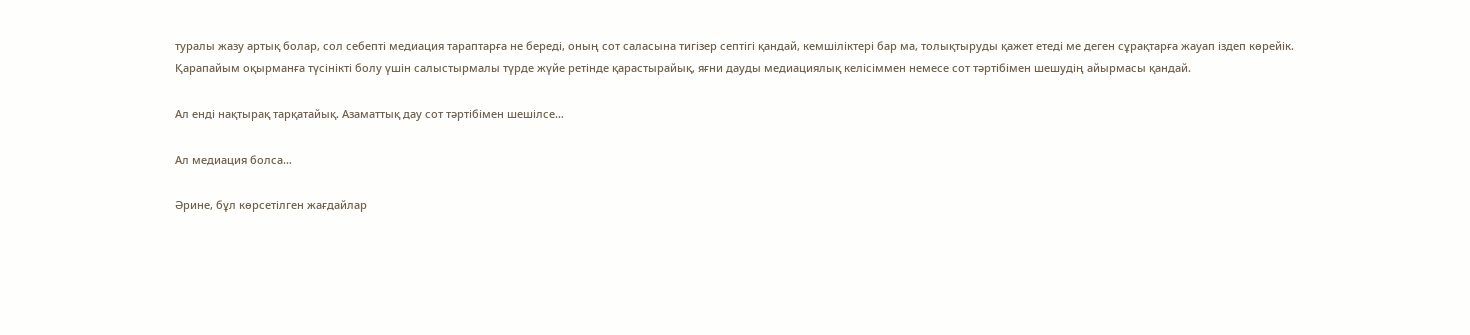туралы жазу артық болар, сол себепті медиация тараптарға не береді, оның сот саласына тигізер септігі қандай, кемшіліктері бар ма, толықтыруды қажет етеді ме деген сұрақтарға жауап іздеп көрейік.
Қарапайым оқырманға түсінікті болу үшін салыстырмалы түрде жүйе ретінде қарастырайық, яғни дауды медиациялық келісіммен немесе сот тәртібімен шешудің айырмасы қандай.

Ал енді нақтырақ тарқатайық. Азаматтық дау сот тәртібімен шешілсе…

Ал медиация болса…

Әрине, бұл көрсетілген жағдайлар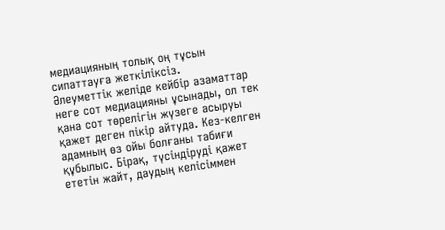медиацияның толық оң тұсын сипаттауға жеткіліксіз.
Әлеуметтік желіде кейбір азаматтар неге сот медиацияны ұсынады, ол тек қана сот төрелігін жүзеге асыруы қажет деген пікір айтуда. Кез-келген адамның өз ойы болғаны табиғи құбылыс. Бірақ, түсіндіруді қажет ететін жайт, даудың келісіммен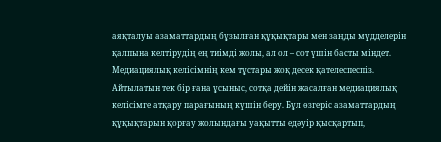аяқталуы азаматтардың бұзылған құқықтары мен заңды мүдделерін қалпына келтірудің ең тиімді жолы, ал ол – сот үшін басты міндет.
Медиациялық келісімнің кем тұстары жоқ десек қателеспеспіз. Айтылатын тек бір ғана ұсыныс, сотқа дейін жасалған медиациялық келісімге атқару парағының күшін беру. Бұл өзгеріс азаматтардың құқықтарын қорғау жолындағы уақытты едәуір қысқартып,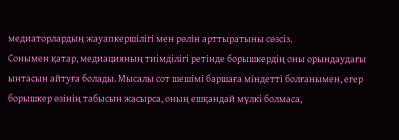медиаторлардың жауапкершілігі мен рөлін арттыратыны сөзсіз.
Сонымен қатар, медиацияның тиімділігі ретінде борышкердің оны орындаудағы ынтасын айтуға болады. Мысалы сот шешімі баршаға міндетті болғанымен, егер борышкер өзінің табысын жасырса, оның ешқандай мүлкі болмаса,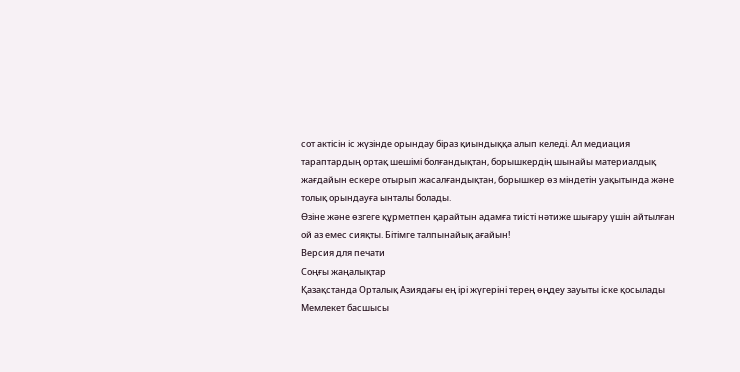сот актісін іс жүзінде орындау біраз қиындыққа алып келеді. Ал медиация тараптардың ортақ шешімі болғандықтан, борышкердің шынайы материалдық жағдайын ескере отырып жасалғандықтан, борышкер өз міндетін уақытында және толық орындауға ынталы болады.
Өзіне және өзгеге құрметпен қарайтын адамға тиісті нәтиже шығару үшін айтылған ой аз емес сияқты. Бітімге талпынайық ағайын!
Версия для печати
Соңғы жаңалықтар
Қазақстанда Орталық Азиядағы ең ірі жүгеріні терең өңдеу зауыты іске қосылады
Мемлекет басшысы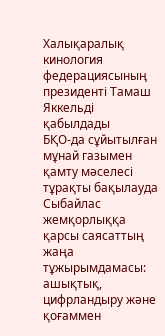Халықаралық кинология федерациясының президенті Тамаш Яккельді қабылдады
БҚО-да сұйытылған мұнай газымен қамту мәселесі тұрақты бақылауда
Сыбайлас жемқорлыққа қарсы саясаттың жаңа тұжырымдамасы: ашықтық, цифрландыру және қоғаммен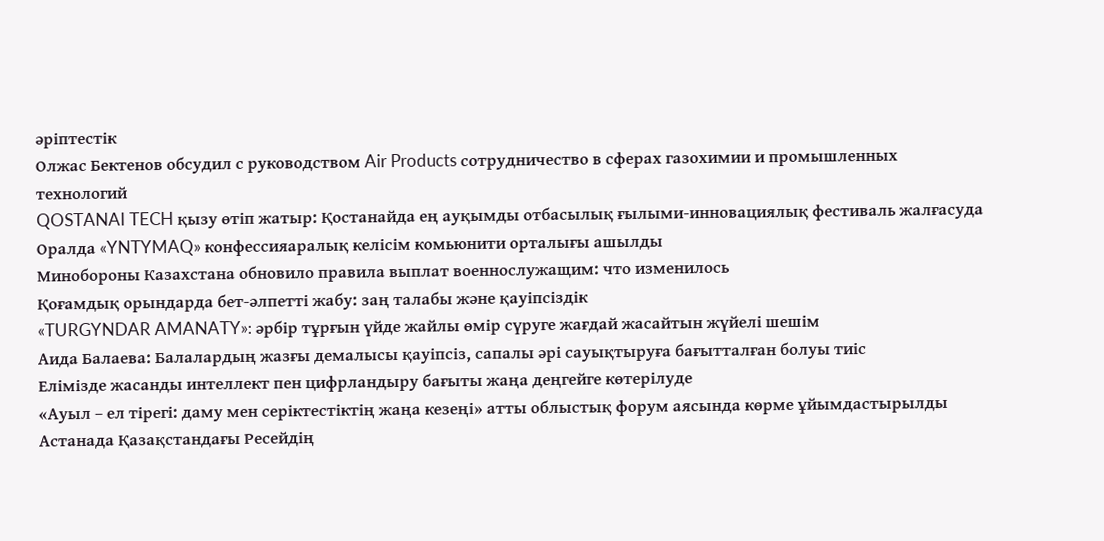әріптестік
Олжас Бектенов обсудил с руководством Air Products сотрудничество в сферах газохимии и промышленных технологий
QOSTANAI TECH қызу өтіп жатыр: Қостанайда ең ауқымды отбасылық ғылыми-инновациялық фестиваль жалғасуда
Оралда «YNTYMAQ» конфессияаралық келісім комьюнити орталығы ашылды
Минобороны Казахстана обновило правила выплат военнослужащим: что изменилось
Қоғамдық орындарда бет-әлпетті жабу: заң талабы және қауіпсіздік
«TURGYNDAR AMANATY»: әрбір тұрғын үйде жайлы өмір сүруге жағдай жасайтын жүйелі шешім
Аида Балаева: Балалардың жазғы демалысы қауіпсіз, сапалы әрі сауықтыруға бағытталған болуы тиіс
Елімізде жасанды интеллект пен цифрландыру бағыты жаңа деңгейге көтерілуде
«Ауыл – ел тірегі: даму мен серіктестіктің жаңа кезеңі» атты облыстық форум аясында көрме ұйымдастырылды
Астанада Қазақстандағы Ресейдің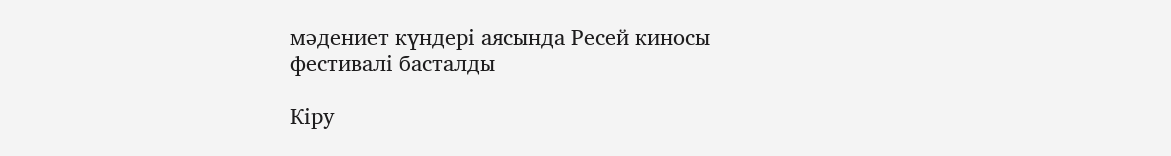мәдениет күндері аясында Ресей киносы фестивалі басталды

Кіру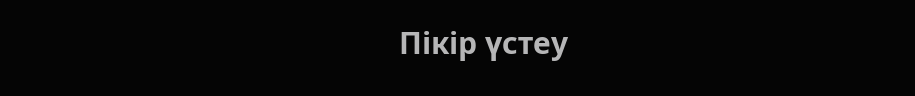Пікір үстеу